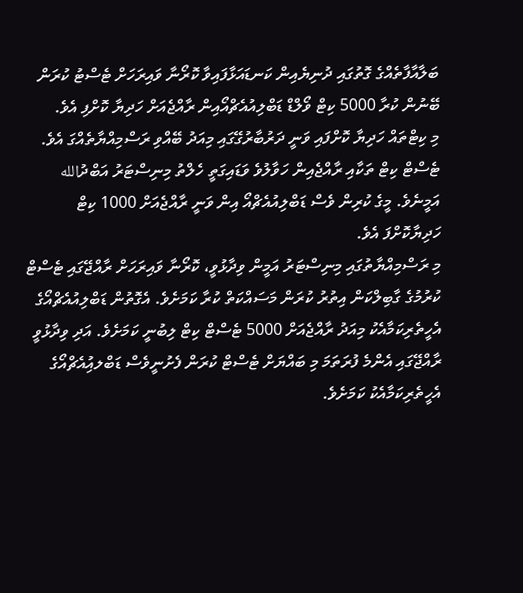ބަލާއާފާތެއްގެ ގޮތުގައި ދުނިޔެއިން ކަނޑައަޅާފައިވާ ކޮރޯނާ ވައިރަހަށް ޓެސްޓު ކުރަން ބޭނުން ކުރާ 5000 ކިޓް ވޯލްޑް ޑަބްލިއުއެޗްއޯއިން ރާއްޖެއަށް ހަދިޔާ ކޮށްފި އެވެ.
މި ކިޓްތައް ހަދިޔާ ކޮށްފައި ވަނީ ދަރުބާރުގޭގައި މިއަދު ބޭއްވި ރަސްމިއްޔާތެއްގަ އެވެ. ޓެސްޓް ކިޓް ތަކާއި ރާއްޖެއިން ހަވާލުވެ ވަޑައިގަތީ ހެލްތު މިނިސްޓަރު އަބްދުالله އަމީނެވެ. މީގެ ކުރިން ވެސް ޑަބްލިއުއެޗްއޯ އިން ވަނީ ރާއްޖެއަށް 1000 ކިޓް ހަދިޔާކޮށްފަ އެވެ.
މި ރަސްމިއްޔާތުގައި މިނިސްޓަރު އަމީން ވިދާޅުވީ، ކޮރޯނާ ވައިރަހަށް ރާއްޖޭގައި ޓެސްޓް ކުރުމުގެ ގާބިލްކަން އިތުރު ކުރަން މަސައްކަތް ކުރާ ކަމަށެވެ. އެގޮތުން ޑަބްލިއުއެޗްއޯގެ އެހީތެރިކަމާއެކު މިއަދު ރާއްޖެއަށް 5000 ޓެސްޓް ކިޓް ލިބުނީ ކަމަށެވެ. އަދި ވިދާޅުވީ ރާއްޖޭގައި އެންމެ ފުރަތަމަ މި ބައްޔަށް ޓެސްޓް ކުރަން ފެށުނީވެސް ޑަބްލއިުއެޗްއޯގެ އެހީތެރިކަމާއެކު ކަމަށެވެ.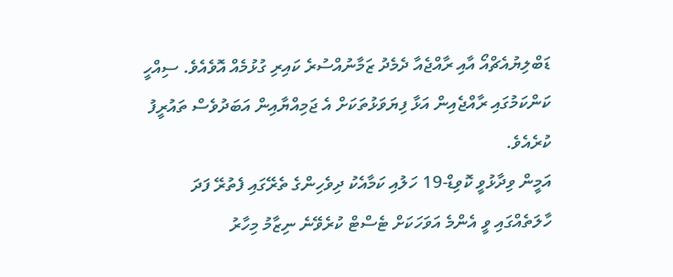ޑަބްލިޔުއެޗްއޯ އާއި ރާއްޖެއާ ދެމެދު ޒަމާނުއްސުރެ ކައިރި ގުޅުމެއް އޮވެއެވެ. ސިއްހީ ކަންކަމުގައި ރާއްޖެއިން އަޅާ ފިޔަވަޅުތަކަށް އެ ޖަމިއްޔާއިން އަބަދުވެސް ތައުރީފު ކުރެއެވެ.
އަމީން ވިދާޅުވީ ކޮވިޑް-19 ހަލުއި ކަމާއެކު ދިވެހިންގެ ތެރޭގައި ފެތުރޭ ފަދަ ހާލަތެއްގައި ވީ އެންމެ އަވަހަކަށް ޓެސްޓް ކުރެވޭނެ ނިޒާމު މިހާރު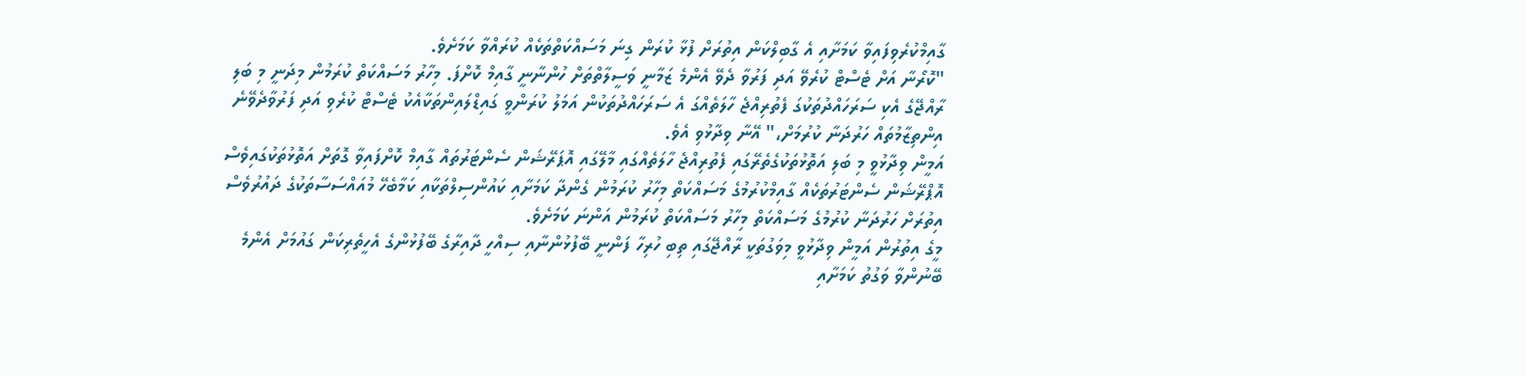ގާއިމްކުރެވިފައިވާ ކަމަށާއި އެ ގާބިލްކަން އިތުރަށް ފުޅާ ކުރަން ގިނަ މަސައްކަތްތަކެއް ކުރައްވާ ކަމަށެވެ.
"ކޮރޯނާ އަށް ޓެސްޓް ކުރެވޭ އަދި ފަރުވާ ދެވޭ އެންމެ ޒަމާނީ ވަސީލާތްތަށް ހުންނާނީ ގާއިމް ކޮށްފަ. މިހާރު މަސައްކަތް ކުރަމުން މިދަނީ މި ބަލި ރާއްޖޭގެ އެކި ސަރަހައްދުތަކުގަ ފެތުރިއްޖެ ހާލަތެއްގަ އެ ސަރަހައްދުތަކުން އަމަލު ކުރަންވީ ގައިޑްލައިންތަކާއެކު ޓެސްޓް ކުރެވި އަދި ފަރުވާދެވޭނެ އިންތިޒާމުތައް ހަރުދަނާ ކުރުމަށް،" އޭނާ ވިދާޅުވި އެވެ.
އަމީން ވިދާޅުވީ މި ބަލި އަތޮޅުތަކުގެތެރޭގައި ފެތުރިއްޖެ ހާލަތެއްގައި މާލޭގައި އޮޕަރޭޝަން ސެންޓަރުތައް ގާއިމް ކޮށްފައިވާ ގޮތަށް އަތޮޅުތަކުގައިވެސް އޮޕްރޭޝަން ސެންޓަރުތަކެއް ގާއިމްކުރުމުގެ މަސައްކަތް މިހާރު ކުރަމުން ގެންދާ ކަމަށާއި ކައުންސިލްތަކާއި ކަމާބެހޭ މުއައްސަސާތަކުގެ ދައުރުވެސް އިތުރަށް ހަރުދަނާ ކުރުމުގެ މަސައްކަތް މިހާރު މަސައްކަތް ކުރަމުން އަންނަ ކަމަށެވެ.
މީގެ އިތުރުން އަމީން ވިދާޅުވީ މިވަގުތަކީ ރާއްޖޭގައި ތިބި ހުރިހާ ފަންނީ ބޭފުޅުންނާއި ސިއްހީ ދާއިރާގެ ބޭފުޅުންގެ އެހީތެރިކަން ގައުމަށް އެންމެ ބޭނުންވާ ވަގުތު ކަމަށާއި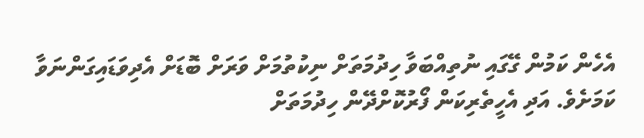އެހެން ކަމުން ގޭގައި ނުތިއްބަވާ ހިދުމަތަށް ނިކުތުމަށް ވަރަށް ބޮޑަށް އެދިވަޑައިގަންނަވާ ކަމަށެވެ. އަދި އެހީތެރިކަން ފޯރުކޮށްދޭން ހިދުމަތަށް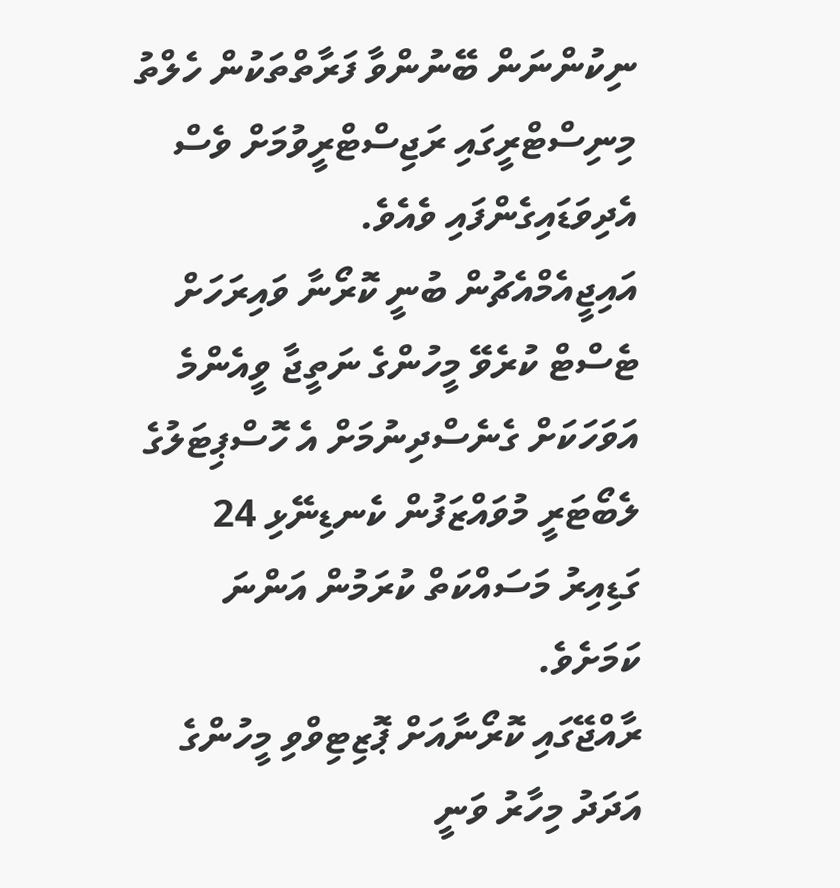ނިކުންނަން ބޭނުންވާ ފަރާތްތަކުން ހެލްތު މިނިސްޓްރީގައި ރަޖިސްޓްރީވުމަށް ވެސް އެދިވަޑައިގެންފައި ވެއެވެ.
އައިޖީއެމްއެޗުން ބުނީ ކޮރޯނާ ވައިރަހަށް ޓެސްޓް ކުރެވޭ މީހުންގެ ނަތީޖާ ވީއެންމެ އަވަހަކަށް ގެނެސްދިނުމަށް އެ ހޮސްޕިޓަލުގެ ލެބޯޓަރީ މުވައްޒަފުން ކެނޑިނޭޅި 24 ގަޑިއިރު މަސައްކަތް ކުރަމުން އަންނަ ކަމަށެވެ.
ރާއްޖޭގައި ކޮރޯނާއަށް ޕޮޒިޓިވްވި މީހުންގެ އަދަދު މިހާރު ވަނީ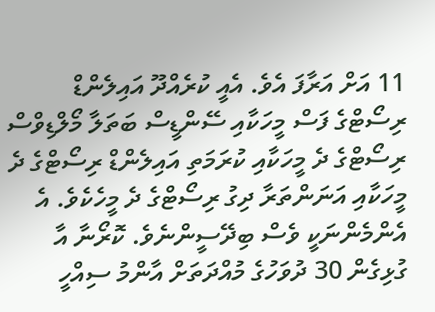11 އަށް އަރާފަ އެވެ. އެއީ ކުރެއްދޫ އައިލެންޑް ރިސޯޓްގެ ފަސް މީހަކާއި ސޭންޑީސް ބަތަލާ މޯލްޑިވްސް ރިސޯޓްގެ ދެ މީހަކާއި ކުރަމަތި އައިލެންޑް ރިސޯޓްގެ ދެ މީހަކާއި އަނަންތަރާ ދިގު ރިސޯޓްގެ ދެ މީހެކެވެ. އެ އެންމެންނަކީ ވެސް ބިދޭސީންނެވެ. ކޮރޯނާ އާ ގުޅިގެން 30 ދުވަހުގެ މުއްދަތަށް އާންމު ސިއްހީ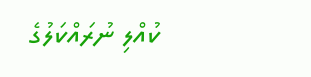ކުއްލި ނުރައްކަލުގެ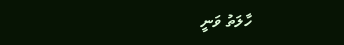ހާލަތު ވަނީ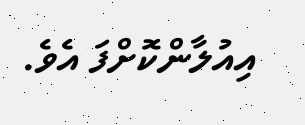އިއުލާންކޮށްފަ އެވެ.